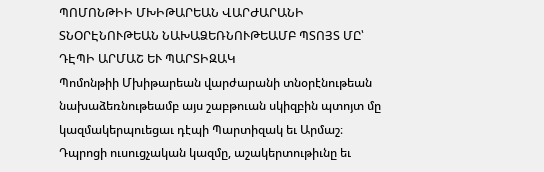ՊՈՄՈՆԹԻԻ ՄԽԻԹԱՐԵԱՆ ՎԱՐԺԱՐԱՆԻ ՏՆՕՐԷՆՈՒԹԵԱՆ ՆԱԽԱՁԵՌՆՈՒԹԵԱՄԲ ՊՏՈՅՏ ՄԸ՝ ԴԷՊԻ ԱՐՄԱՇ ԵՒ ՊԱՐՏԻԶԱԿ
Պոմոնթիի Մխիթարեան վարժարանի տնօրէնութեան նախաձեռնութեամբ այս շաբթուան սկիզբին պտոյտ մը կազմակերպուեցաւ դէպի Պարտիզակ եւ Արմաշ։ Դպրոցի ուսուցչական կազմը, աշակերտութիւնը եւ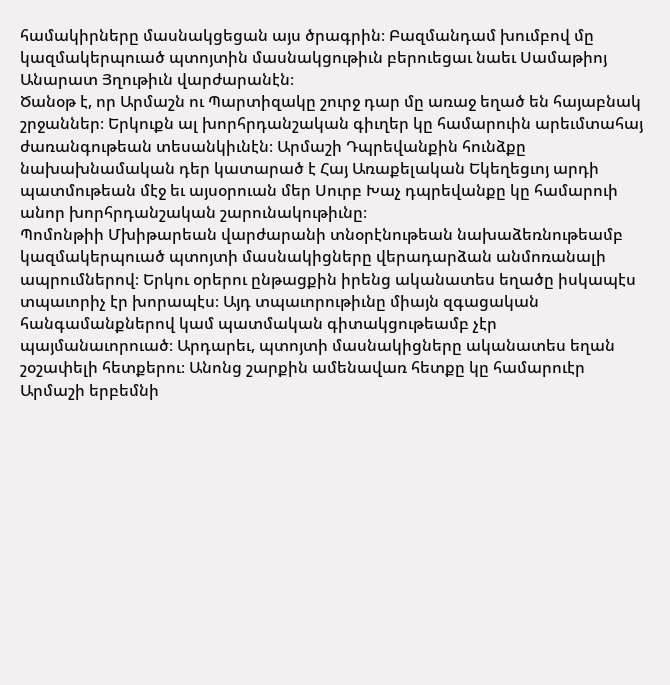համակիրները մասնակցեցան այս ծրագրին։ Բազմանդամ խումբով մը կազմակերպուած պտոյտին մասնակցութիւն բերուեցաւ նաեւ Սամաթիոյ Անարատ Յղութիւն վարժարանէն։
Ծանօթ է, որ Արմաշն ու Պարտիզակը շուրջ դար մը առաջ եղած են հայաբնակ շրջաններ։ Երկուքն ալ խորհրդանշական գիւղեր կը համարուին արեւմտահայ ժառանգութեան տեսանկիւնէն։ Արմաշի Դպրեվանքին հունձքը նախախնամական դեր կատարած է Հայ Առաքելական Եկեղեցւոյ արդի պատմութեան մէջ եւ այսօրուան մեր Սուրբ Խաչ դպրեվանքը կը համարուի անոր խորհրդանշական շարունակութիւնը։
Պոմոնթիի Մխիթարեան վարժարանի տնօրէնութեան նախաձեռնութեամբ կազմակերպուած պտոյտի մասնակիցները վերադարձան անմոռանալի ապրումներով։ Երկու օրերու ընթացքին իրենց ականատես եղածը իսկապէս տպաւորիչ էր խորապէս։ Այդ տպաւորութիւնը միայն զգացական հանգամանքներով կամ պատմական գիտակցութեամբ չէր պայմանաւորուած։ Արդարեւ, պտոյտի մասնակիցները ականատես եղան շօշափելի հետքերու։ Անոնց շարքին ամենավառ հետքը կը համարուէր Արմաշի երբեմնի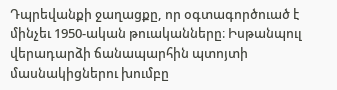Դպրեվանքի ջաղացքը, որ օգտագործուած է մինչեւ 1950-ական թուականները։ Իսթանպուլ վերադարձի ճանապարհին պտոյտի մասնակիցներու խումբը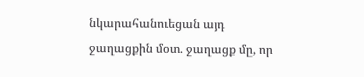նկարահանուեցան այդ ջաղացքին մօտ. ջաղացք մը, որ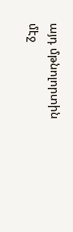այդ մթնոլորտին մէջ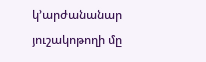կ՚արժանանար յուշակոթողի մը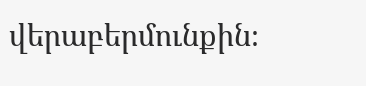վերաբերմունքին։